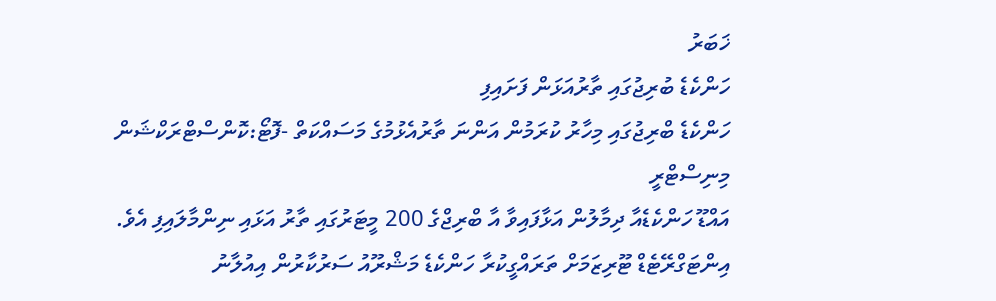ޚަބަރު
ހަންކެޑެ ބުރިޖުގައި ތާރުއަޅަން ފަށައިފި
ހަންކެޑެ ބްރިޖުގައި މިހާރު ކުރަމުން އަންނަ ތާރުއެޅުމުގެ މަސައްކަތް -ފޮޓޯ:ކޮންސްޓްރަކްޝަން މިނިސްޓްރީ
އައްޑޫ ހަންކެޑެއާ ދިމާލުން އަޅާފައިވާ އާ ބްރިޖްގެ 200 މީޓަރުގައި ތާރު އަޅައި ނިންމާލައިފި އެވެ.
އިންޓަގްރޭޓެޑް ޓޫރިޒަމަށް ތަރައްގީކުރާ ހަންކެޑެ މަޝްރޫއު ސަރުކާރުން އިއުލާނު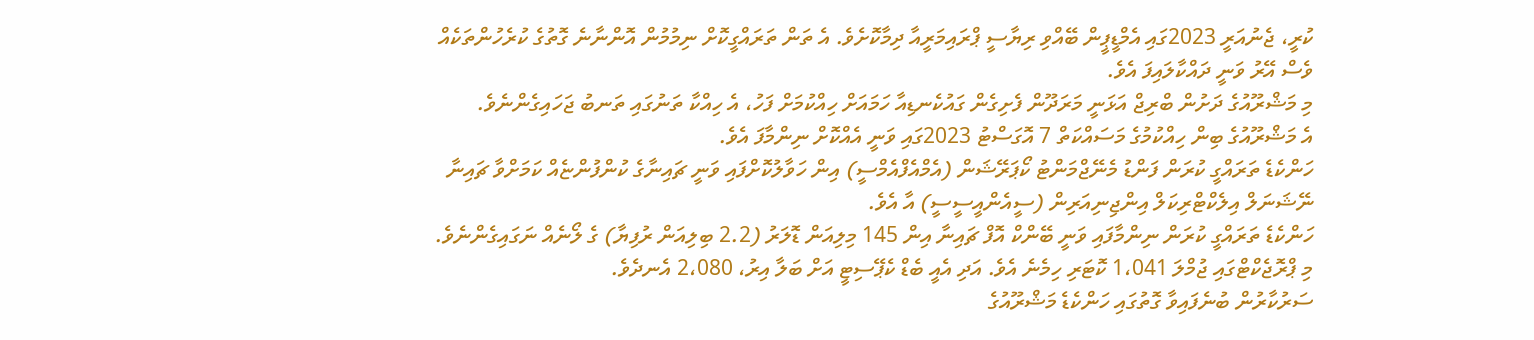ކުރީ، ޖެނުއަރީ 2023ގައި އެމްޑީޕީން ބޭއްވި ރިޔާސީ ޕްރައިމަރީއާ ދިމާކޮށެވެ. އެ ތަން ތަރައްގީކޮށް ނިމުމުން އޮންނާނެ ގޮތުގެ ކުރެހުންތަކެއް ވެސް އޭރު ވަނީ ދައްކާލައިފަ އެވެ.
މި މަޝްރޫއުގެ ދަށުން ބްރިޖް އަޅަނީ މަރަދޫން ފެށިގެން ގައުކެނޑިއާ ހަމައަށް ހިއްކުމަށް ފަހު، އެ ހިއްކާ ތަނުގައި ތަނބު ޖަހައިގެންނެވެ.
އެ މަޝްރޫއުގެ ބިން ހިއްކުމުގެ މަސައްކަތް 7 އޮގަސްޓު 2023ގައި ވަނީ އެއްކޮށް ނިންމާފަ އެވެ.
ހަންކެޑެ ތަރައްގީ ކުރަން ފަންޑު މެނޭޖްމަންޓު ކޯޕަރޭޝަން (އެމްއެފްއެމްސީ) އިން ހަވާލުކޮށްފައި ވަނީ ޗައިނާގެ ކުންފުންޏެއް ކަމަށްވާ ޗައިނާ ނޭޝަނަލް އިލެކްޓްރިކަލް އިންޖިނިއަރިން (ސީއެންއީސީސީ) އާ އެވެ.
ހަންކެޑެ ތަރައްގީ ކުރަން ނިންމާފައި ވަނީ ބޭންކް އޮފް ޗައިނާ އިން 145 މިލިއަން ޑޮލަރު (2.2 ބިލިއަން ރުފިޔާ) ގެ ލޯނެއް ނަގައިގެންނެވެ. މި ޕްރޮޖެކްޓްގައި ޖުމްލަ 1،041 ކޮޓަރި ހިމެނެ އެވެ. އަދި އެއީ ބެޑް ކެޕޭސިޓީ އަށް ބަލާ އިރު، 2،080 އެނދެވެ.
ސަރުކާރުން ބުނެފައިވާ ގޮތުގައި ހަންކެޑެ މަޝްރޫއުގެ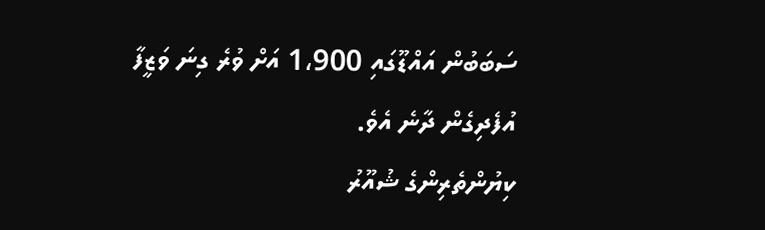ސަބަބުން އައްޑޫގައި 1،900 އަށް ވުރެ ގިނަ ވަޒީފާ އުފެދިގެން ދާނެ އެވެ.
ކިޔުންތެރިންގެ ޝުއޫރު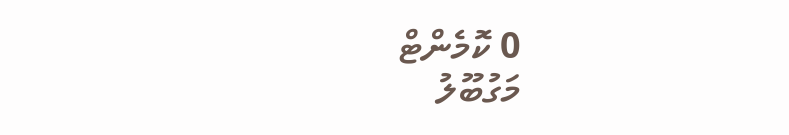0 ކޮމެންޓް
މަގުބޫލު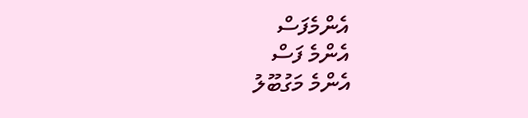އެންމެފަސް
އެންމެ ފަސް
އެންމެ މަގުބޫލު